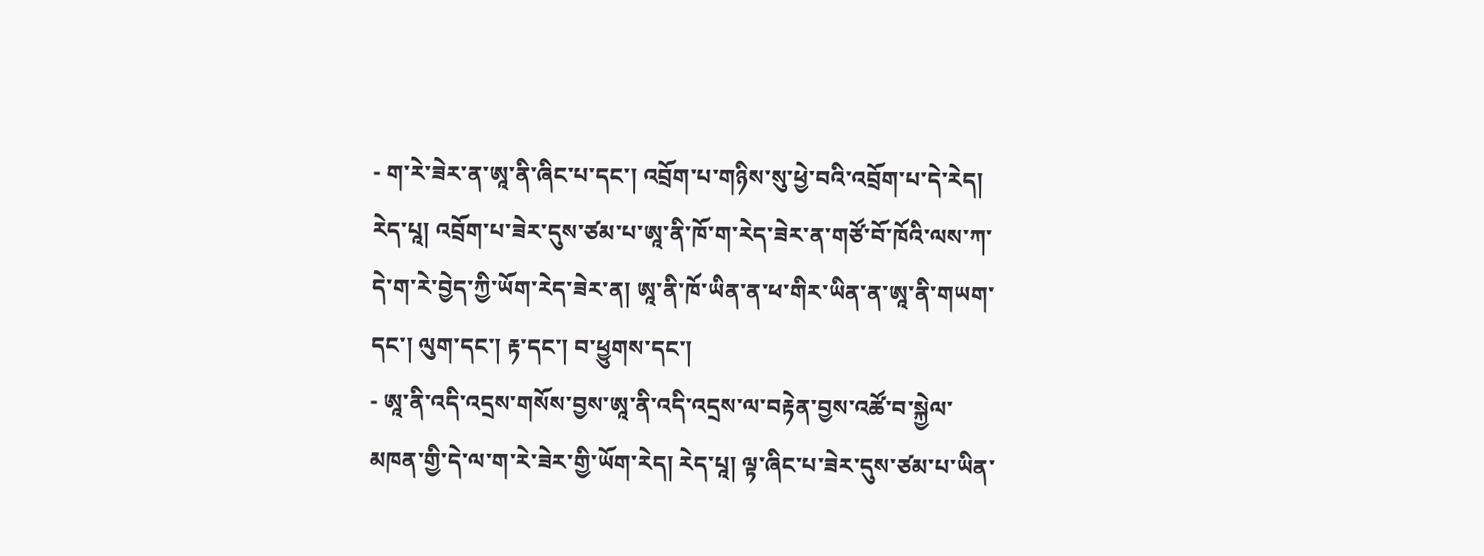- ག་རེ་ཟེར་ན་ཨཱ་ནི་ཞིང་པ་དང་། འབྲོག་པ་གཉིས་སུ་ཕྱེ་བའི་འབྲོག་པ་དེ་རེད། རེད་པཱ། འབྲོག་པ་ཟེར་དུས་ཙམ་པ་ཨཱ་ནི་ཁོ་ག་རེད་ཟེར་ན་གཙོ་བོ་ཁོའི་ལས་ཀ་དེ་ག་རེ་བྱེད་ཀྱི་ཡོག་རེད་ཟེར་ན། ཨཱ་ནི་ཁོ་ཡིན་ན་ཕ་གིར་ཡིན་ན་ཨཱ་ནི་གཡག་དང་། ལུག་དང་། རྟ་དང་། བ་ཕྱུགས་དང་།
- ཨཱ་ནི་འདི་འདྲས་གསོས་བྱས་ཨཱ་ནི་འདི་འདྲས་ལ་བརྟེན་བྱས་འཚོ་བ་སྐྱེལ་མཁན་གྱི་དེ་ལ་ག་རེ་ཟེར་གྱི་ཡོག་རེད། རེད་པཱ། ལྟ་ཞིང་པ་ཟེར་དུས་ཙམ་པ་ཡིན་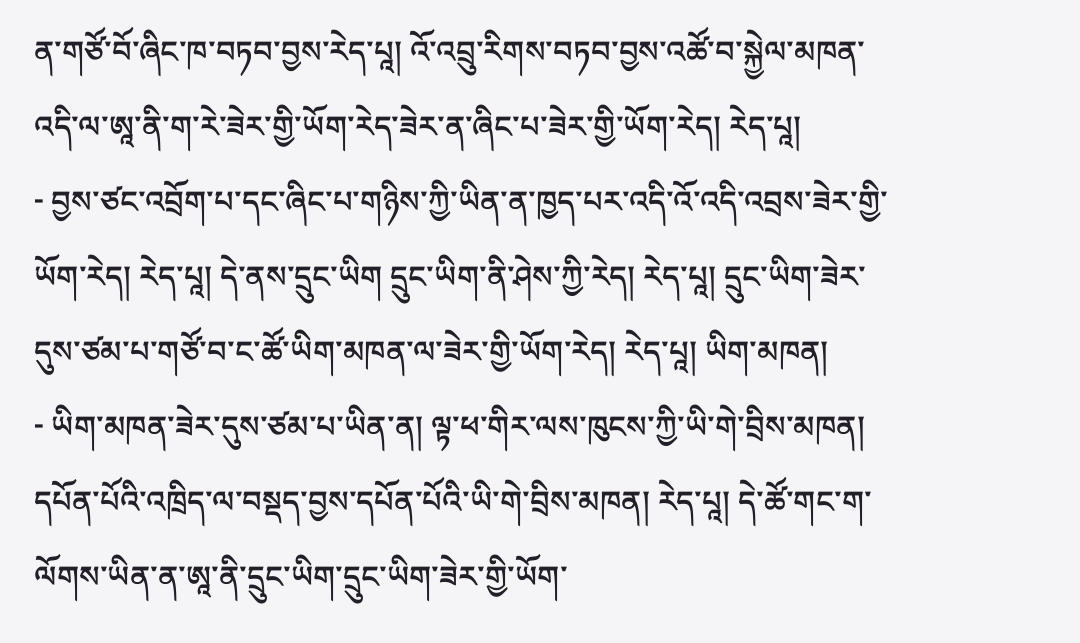ན་གཙོ་བོ་ཞིང་ཁ་བཏབ་བྱས་རེད་པཱ། འོ་འབྲུ་རིགས་བཏབ་བྱས་འཚོ་བ་སྐྱེལ་མཁན་འདི་ལ་ཨཱ་ནི་ག་རེ་ཟེར་གྱི་ཡོག་རེད་ཟེར་ན་ཞིང་པ་ཟེར་གྱི་ཡོག་རེད། རེད་པཱ།
- བྱས་ཙང་འབྲོག་པ་དང་ཞིང་པ་གཉིས་ཀྱི་ཡིན་ན་ཁྱད་པར་འདི་འོ་འདི་འབྲས་ཟེར་གྱི་ཡོག་རེད། རེད་པཱ། དེ་ནས་དྲུང་ཡིག དྲུང་ཡིག་ནི་ཤེས་ཀྱི་རེད། རེད་པཱ། དྲུང་ཡིག་ཟེར་དུས་ཙམ་པ་གཙོ་བ་ང་ཚོ་ཡིག་མཁན་ལ་ཟེར་གྱི་ཡོག་རེད། རེད་པཱ། ཡིག་མཁན།
- ཡིག་མཁན་ཟེར་དུས་ཙམ་པ་ཡིན་ན། ལྟ་ཕ་གིར་ལས་ཁུངས་ཀྱི་ཡི་གེ་བྲིས་མཁན། དཔོན་པོའི་འཁྲིད་ལ་བསྡད་བྱས་དཔོན་པོའི་ཡི་གེ་བྲིས་མཁན། རེད་པཱ། དེ་ཚོ་གང་ག་ལོགས་ཡིན་ན་ཨཱ་ནི་དྲུང་ཡིག་དྲུང་ཡིག་ཟེར་གྱི་ཡོག་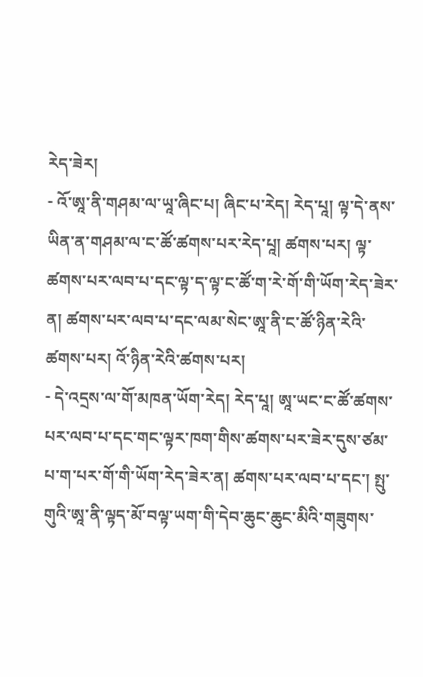རེད་ཟེར།
- འོ་ཨཱ་ནི་གཤམ་ལ་ཡཱ་ཞིང་པ། ཞིང་པ་རེད། རེད་པཱ། ལྟ་དེ་ནས་ཡིན་ན་གཤམ་ལ་ང་ཚོ་ཚགས་པར་རེད་པཱ། ཚགས་པར། ལྟ་ཚགས་པར་ལབ་པ་དང་ལྟ་ད་ལྟ་ང་ཚོ་ག་རེ་གོ་གི་ཡོག་རེད་ཟེར་ན། ཚགས་པར་ལབ་པ་དང་ལམ་སེང་ཨཱ་ནི་ང་ཚོ་ཉིན་རེའི་ཚགས་པར། འོ་ཉིན་རེའི་ཚགས་པར།
- དེ་འདྲས་ལ་གོ་མཁན་ཡོག་རེད། རེད་པཱ། ཨཱ་ཡང་ང་ཚོ་ཚགས་པར་ལབ་པ་དང་གང་ལྟར་ཁག་གིས་ཚགས་པར་ཟེར་དུས་ཙམ་པ་ག་པར་གོ་གི་ཡོག་རེད་ཟེར་ན། ཚགས་པར་ལབ་པ་དང་། སྤུ་གུའི་ཨཱ་ནི་ལྟད་མོ་བལྟ་ཡག་གི་དེབ་ཆུང་ཆུང་མིའི་གཟུགས་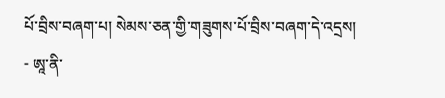པོ་བྲིས་བཞག་པ། སེམས་ཅན་གྱི་གཟུགས་པོ་བྲིས་བཞག་དེ་འདྲས།
- ཨཱ་ནི་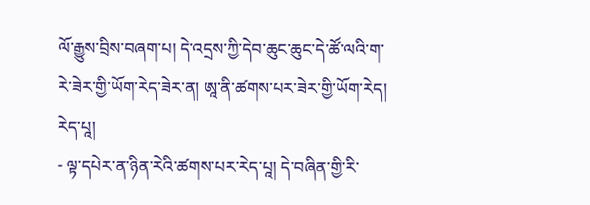ལོ་རྒྱུས་བྲིས་བཞག་པ། དེ་འདྲས་ཀྱི་དེབ་ཆུང་ཆུང་དེ་ཚོ་ལའི་ག་རེ་ཟེར་གྱི་ཡོག་རེད་ཟེར་ན། ཨཱ་ནི་ཚགས་པར་ཟེར་གྱི་ཡོག་རེད། རེད་པཱ།
- ལྟ་དཔེར་ན་ཉིན་རེའི་ཚགས་པར་རེད་པཱ། དེ་བཞིན་གྱི་རི་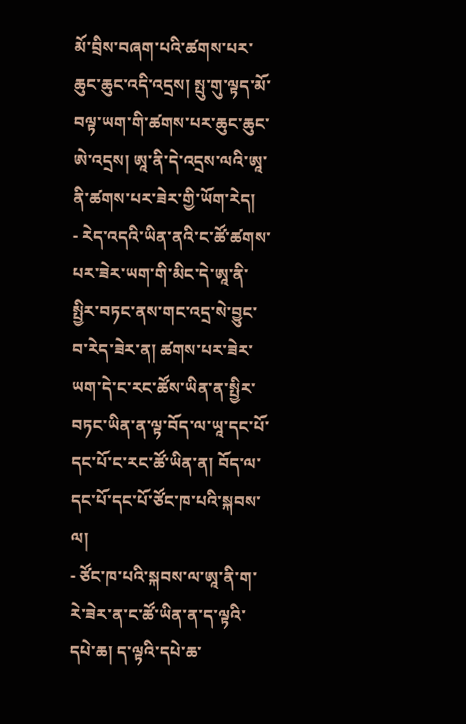མོ་བྲིས་བཞག་པའི་ཚགས་པར་ཆུང་ཆུང་འདི་འདྲས། སྤུ་གུ་ལྟད་མོ་བལྟ་ཡག་གི་ཚགས་པར་ཆུང་ཆུང་ཨེ་འདྲས། ཨཱ་ནི་དེ་འདྲས་ལའི་ཨཱ་ནི་ཚགས་པར་ཟེར་གྱི་ཡོག་རེད།
- རེད་འདའི་ཡིན་ནའི་ང་ཚོ་ཚགས་པར་ཟེར་ཡག་གི་མིང་དེ་ཨཱ་ནི་སྤྱིར་བཏང་ནས་གང་འདྲ་སེ་བྱུང་བ་རེད་ཟེར་ན། ཚགས་པར་ཟེར་ཡག་དེ་ང་རང་ཚོས་ཡིན་ན་སྤྱིར་བཏང་ཡིན་ན་ལྟ་བོད་ལ་ཡཱ་དང་པོ་དང་པོ་ང་རང་ཚོ་ཡིན་ན། བོད་ལ་དང་པོ་དང་པོ་ཙོང་ཁ་པའི་སྐབས་ལ།
- ཙོང་ཁ་པའི་སྐབས་ལ་ཨཱ་ནི་ག་རེ་ཟེར་ན་ང་ཚོ་ཡིན་ན་ད་ལྟའི་དཔེ་ཆ། ད་ལྟའི་དཔེ་ཆ་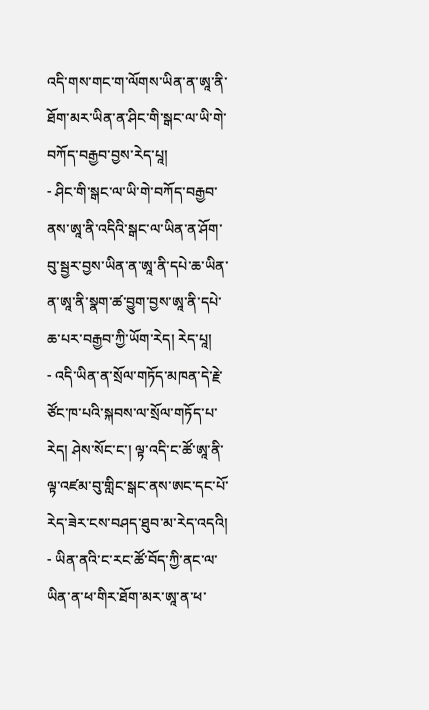འདི་གས་གང་ག་ལོགས་ཡིན་ན་ཨཱ་ནི་ཐོག་མར་ཡིན་ན་ཤིང་གི་སྒང་ལ་ཡི་གེ་བཀོད་བརྒྱབ་བྱས་རེད་པཱ།
- ཤིང་གི་སྒང་ལ་ཡི་གེ་བཀོད་བརྒྱབ་ནས་ཨཱ་ནི་འདིའི་སྒང་ལ་ཡིན་ན་ཤོག་བུ་སྦྱར་བྱས་ཡིན་ན་ཨཱ་ནི་དཔེ་ཆ་ཡིན་ན་ཨཱ་ནི་སྣག་ཚ་བྱུག་བྱས་ཨཱ་ནི་དཔེ་ཆ་པར་བརྒྱབ་ཀྱི་ཡོག་རེད། རེད་པཱ།
- འདི་ཡིན་ན་སྲོལ་གཏོད་མཁན་དེ་རྗེ་ཙོང་ཁ་པའི་སྐབས་ལ་སྲོལ་གཏོད་པ་རེད། ཤེས་སོང་ང་། ལྟ་འདི་ང་ཚོ་ཨཱ་ནི་ལྟ་འཛམ་བུ་གླིང་སྒང་ནས་ཨང་དང་པོ་རེད་ཟེར་ངས་བཤད་ཐུབ་མ་རེད་འདའི།
- ཡིན་ནའི་ང་རང་ཚོ་བོད་ཀྱི་ནང་ལ་ཡིན་ན་ཕ་གིར་ཐོག་མར་ཨཱ་ན་ཕ་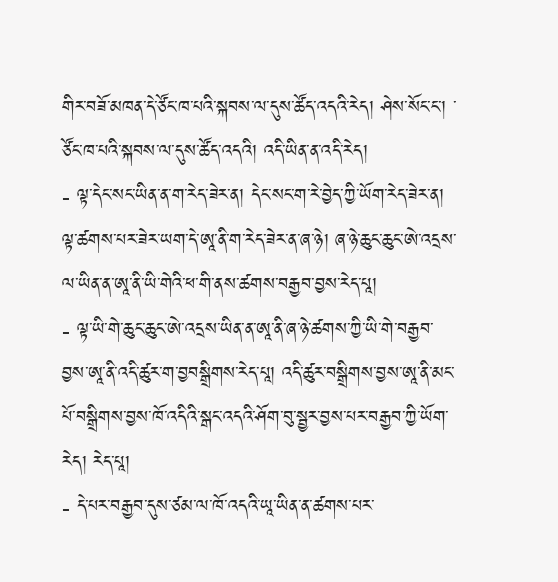གིར་བཟོ་མཁན་དེ་ཙོང་ཁ་པའི་སྐབས་ལ་དུས་ཚོད་འདའི་རེད། ཤེས་སོང་ང་། ་ཙོང་ཁ་པའི་སྐབས་ལ་དུས་ཚོད་འདའི། འདི་ཡིན་ན་འདི་རེད།
- ལྟ་དེང་སང་ཡིན་ན་ག་རེད་ཟེར་ན། དེང་སང་ག་རེ་བྱེད་ཀྱི་ཡོག་རེད་ཟེར་ན། ལྟ་ཚགས་པར་ཟེར་ཡག་དེ་ཨཱ་ནི་ག་རེད་ཟེར་ན་ཞ་ཉེ། ཞ་ཉེ་ཆུང་ཆུང་ཨེ་འདྲས་ལ་ཡིན་ན་ཨཱ་ནི་ཡི་གེའི་ཕ་གི་ནས་ཚགས་བརྒྱབ་བྱས་རེད་པཱ།
- ལྟ་ཡི་གེ་ཆུང་ཆུང་ཨེ་འདྲས་ཡིན་ན་ཨཱ་ནི་ཞ་ཉེ་ཚགས་ཀྱི་ཡི་གེ་བརྒྱབ་བྱས་ཨཱ་ནི་འདི་ཚུར་ག་བྱབསྒྲིགས་རེད་པཱ། འདི་ཚུར་བསྒྲིགས་བྱས་ཨཱ་ནི་མང་པོ་བསྒྲིགས་བྱས་ཁོ་འདིའི་སྒང་འདའི་ཤོག་བུ་སྦྱར་བྱས་པར་བརྒྱབ་ཀྱི་ཡོག་རེད། རེད་པཱ།
- དེ་པར་བརྒྱབ་དུས་ཙམ་ལ་ཁོ་འདའི་ཡཱ་ཡིན་ན་ཚགས་པར་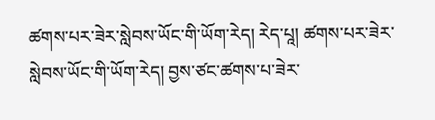ཚགས་པར་ཟེར་སླེབས་ཡོང་གི་ཡོག་རེད། རེད་པཱ། ཚགས་པར་ཟེར་སླེབས་ཡོང་གི་ཡོག་རེད། བྱས་ཙང་ཚགས་པ་ཟེར་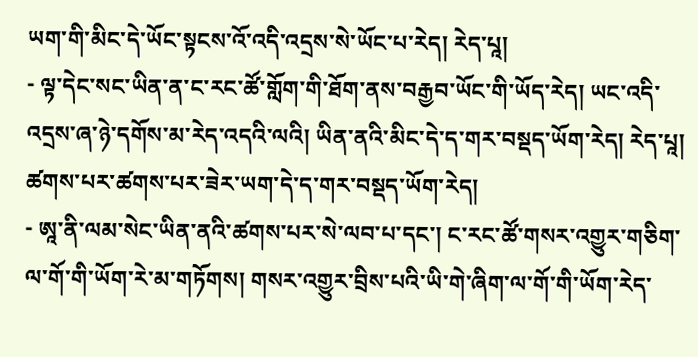ཡག་གི་མིང་དེ་ཡོང་སྟངས་འོ་འདི་འདྲས་སེ་ཡོང་པ་རེད། རེད་པཱ།
- ལྟ་དེང་སང་ཡིན་ན་ང་རང་ཚོ་གློག་གི་ཐོག་ནས་བརྒྱབ་ཡོང་གི་ཡོད་རེད། ཡང་འདི་འདྲས་ཞ་ཉེ་དགོས་མ་རེད་འདའི་ལའི། ཡིན་ནའི་མིང་དེ་ད་གར་བསྡད་ཡོག་རེད། རེད་པཱ། ཚགས་པར་ཚགས་པར་ཟེར་ཡག་དེ་ད་གར་བསྡད་ཡོག་རེད།
- ཨཱ་ནི་ལམ་སེང་ཡིན་ནའི་ཚགས་པར་སེ་ལབ་པ་དང་། ང་རང་ཚོ་གསར་འགྱུར་གཅིག་ལ་གོ་གི་ཡོག་རེ་མ་གཏོགས། གསར་འགྱུར་བྲིས་པའི་ཡི་གེ་ཞིག་ལ་གོ་གི་ཡོག་རེད་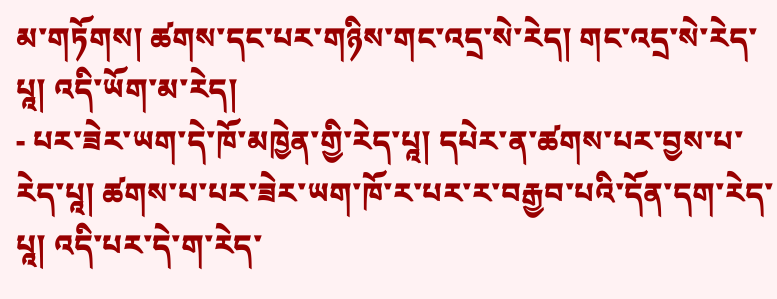མ་གཏོགས། ཚགས་དང་པར་གཉིས་གང་འདྲ་སེ་རེད། གང་འདྲ་སེ་རེད་པཱ། འདི་ཡོག་མ་རེད།
- པར་ཟེར་ཡག་དེ་ཁོ་མཁྱེན་གྱི་རེད་པཱ། དཔེར་ན་ཚགས་པར་བྱས་པ་རེད་པཱ། ཚགས་པ་པར་ཟེར་ཡག་ཁོ་ར་པར་ར་བརྒྱབ་པའི་དོན་དག་རེད་པཱ། འདི་པར་དེ་ག་རེད་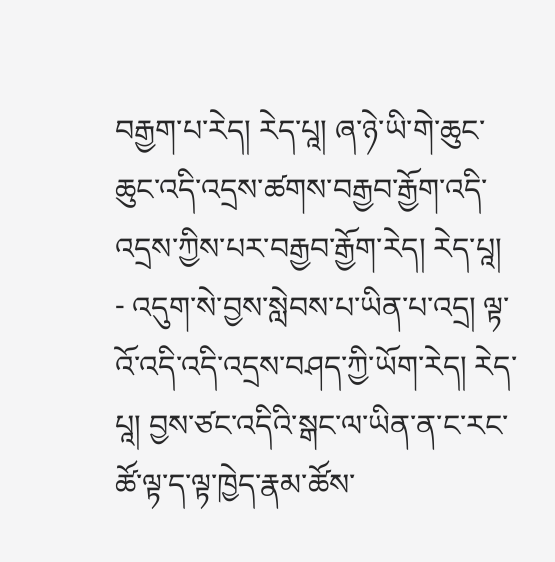བརྒྱག་པ་རེད། རེད་པཱ། ཞ་ཉེ་ཡི་གེ་ཆུང་ཆུང་འདི་འདྲས་ཚགས་བརྒྱབ་རྒྱོག་འདི་འདྲས་ཀྱིས་པར་བརྒྱབ་རྒྱོག་རེད། རེད་པཱ།
- འདུག་སེ་བྱས་སླེབས་པ་ཡིན་པ་འདྲ། ལྟ་འོ་འདི་འདི་འདྲས་བཤད་ཀྱི་ཡོག་རེད། རེད་པཱ། བྱས་ཙང་འདིའི་སྒང་ལ་ཡིན་ན་ང་རང་ཚོ་ལྟ་ད་ལྟ་ཁྱེད་རྣམ་ཚོས་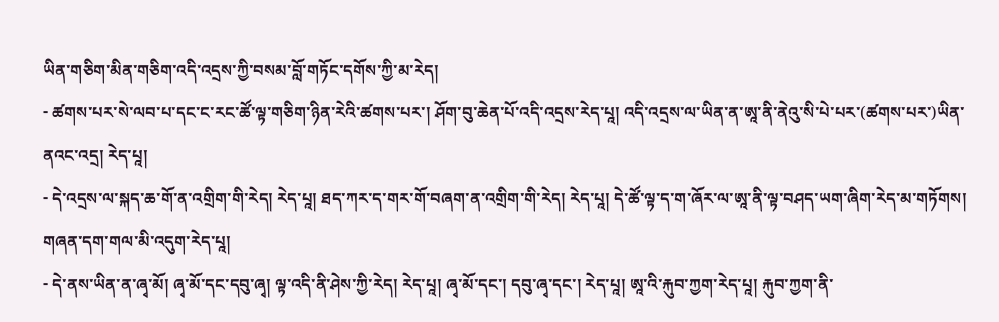ཡིན་གཅིག་མིན་གཅིག་འདི་འདྲས་ཀྱི་བསམ་བློ་གཏོང་དགོས་ཀྱི་མ་རེད།
- ཚགས་པར་སེ་ལབ་པ་དང་ང་རང་ཚོ་ལྟ་གཅིག་ཉིན་རེའི་ཚགས་པར་། ཤོག་བུ་ཆེན་པོ་འདི་འདྲས་རེད་པཱ། འདི་འདྲས་ལ་ཡིན་ན་ཨཱ་ནི་ནེའུ་སི་པེ་པར་(ཚགས་པར་)ཡིན་ནའང་འདྲ། རེད་པཱ།
- དེ་འདྲས་ལ་སྐད་ཆ་གོ་ན་འགྲིག་གི་རེད། རེད་པཱ། ཐད་ཀར་ད་གར་གོ་བཞག་ན་འགྲིག་གི་རེད། རེད་པཱ། དེ་ཚོ་ལྟ་ད་ག་ཞོར་ལ་ཨཱ་ནི་ལྟ་བཤད་ཡག་ཞིག་རེད་མ་གཏོགས། གཞན་དག་གལ་མི་འདུག་རེད་པཱ།
- དེ་ནས་ཡིན་ན་ཞྭ་མོ། ཞྭ་མོ་དང་དབུ་ཞྭ། ལྟ་འདི་ནི་ཤེས་ཀྱི་རེད། རེད་པཱ། ཞྭ་མོ་དང་། དབུ་ཞྭ་དང་། རེད་པཱ། ཨཱ་འི་རྐུབ་ཀྱག་རེད་པཱ། རྐུབ་ཀྱག་ནི་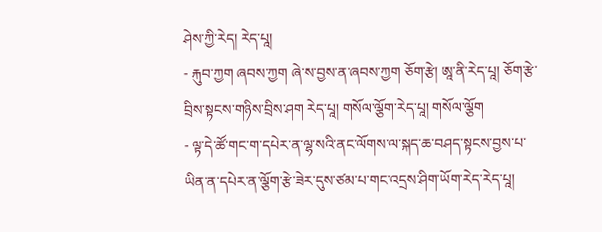ཤེས་ཀྱི་རེད། རེད་པཱ།
- རྐུབ་ཀྱག ཞབས་ཀྱག ཞེ་ས་བྱས་ན་ཞབས་ཀྱག ཅོག་རྩེ། ཨཱ་ནི་རེད་པཱ། ཅོག་རྩེ་བྲིས་སྟངས་གཉིས་བྲིས་ཤག རེད་པཱ། གསོལ་ལྕོག་རེད་པཱ། གསོལ་ལྕོག
- ལྟ་དེ་ཚོ་གང་ག་དཔེར་ན་ལྷ་སའི་ནང་ལོགས་ལ་སྐད་ཆ་བཤད་སྟངས་བྱས་པ་ཡིན་ན་དཔེར་ན་ལྕོག་རྩེ་ཟེར་དུས་ཙམ་པ་གང་འདྲས་ཤིག་ཡོག་རེད་རེད་པཱ།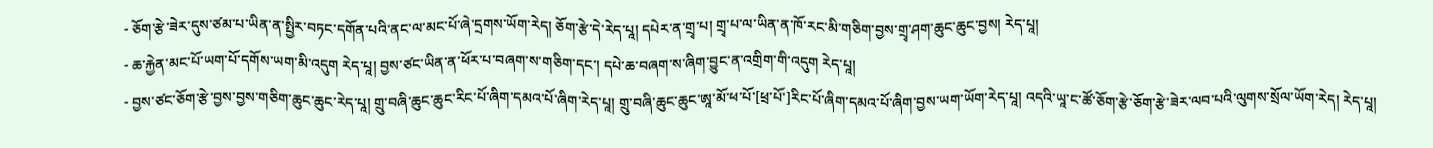- ཅོག་རྩེ་ཟེར་དུས་ཙམ་པ་ཡིན་ན་སྤྱིར་བཏང་དགོན་པའི་ནང་ལ་མང་པོ་ཞེ་དྲགས་ཡོག་རེད། ཅོག་རྩེ་དེ་རེད་པཱ། དཔེར་ན་གྲྭ་པ། གྲྭ་པ་ལ་ཡིན་ན་ཁོ་རང་མི་གཅིག་བྱས་གྲྭ་ཤག་ཆུང་ཆུང་བྱས། རེད་པཱ།
- ཆ་རྐྱེན་མང་པོ་ཡག་པོ་དགོས་ཡག་མི་འདུག རེད་པཱ། བྱས་ཙང་ཡིན་ན་ཕོར་པ་བཞག་ས་གཅིག་དང་། དཔེ་ཆ་བཞག་ས་ཞིག་བྱུང་ན་འགྲིག་གི་འདུག རེད་པཱ།
- བྱས་ཙང་ཅོག་རྩེ་བྱས་བྱས་གཅིག་ཆུང་ཆུང་རེད་པཱ། གྲུ་བཞི་ཆུང་ཆུང་རིང་པོ་ཞིག་དམའ་པོ་ཞིག་རེད་པཱ། གྲུ་བཞི་ཆུང་ཆུང་ཨཱ་མོ་ཕ་པོ་[ཕྲ་པོ་]རིང་པོ་ཞིག་དམའ་པོ་ཞིག་བྱས་ཡག་ཡོག་རེད་པཱ། འདའི་ཡཱ་ང་ཚོ་ཅོག་རྩེ་ཅོག་རྩེ་ཟེར་ལབ་པའི་ལུགས་སྲོལ་ཡོག་རེད། རེད་པཱ།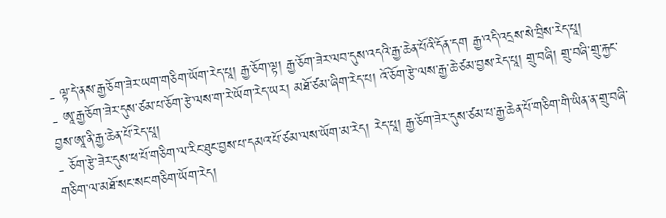- ལྟ་དེ་ནས་རྒྱ་ཅོག་ཟེར་ཡག་གཅིག་ཡོག་རེད་པཱ། རྒྱ་ཅོག་ལྟ། རྒྱ་ཅོག་ཟེར་ལབ་དུས་འདའི་རྒྱ་ཆེན་པོའི་དོན་དག རྒྱ་འདི་འདྲས་སེ་བྲིས་རེད་པཱ།
- ཨཱ་རྒྱ་ཅོག་ཟེར་དུས་ཙམ་པ་ཅོག་རྩེ་ལས་ག་རེ་ཡོག་རེད་ཡར། མཐོ་ཙམ་ཞིག་རེད་པ། འོ་ཅོག་རྩེ་ལས་རྒྱ་ཆེ་ཙམ་བྱས་རེད་པཱ། གྲུ་བཞི། གྲུ་བཞི་གྲུ་རྐྱང་བྱས་ཨཱ་ནི་རྒྱ་ཆེན་པོ་རེད་པཱ།
- ཅོག་རྩེ་ཟེར་དུས་ཕ་པོ་གཅིག་ལ་རིང་ཐུང་བྱས་པ་དམའ་པོ་ཙམ་ལས་ཡོག་མ་རེད། རེད་པཱ། རྒྱ་ཅོག་ཟེར་དུས་ཙམ་པ་རྒྱ་ཆེན་པོ་གཅིག་གི་ཡིན་ན་གྲུ་བཞི་གཅིག་ལ་མཐོ་སང་སང་གཅིག་ཡོག་རེད།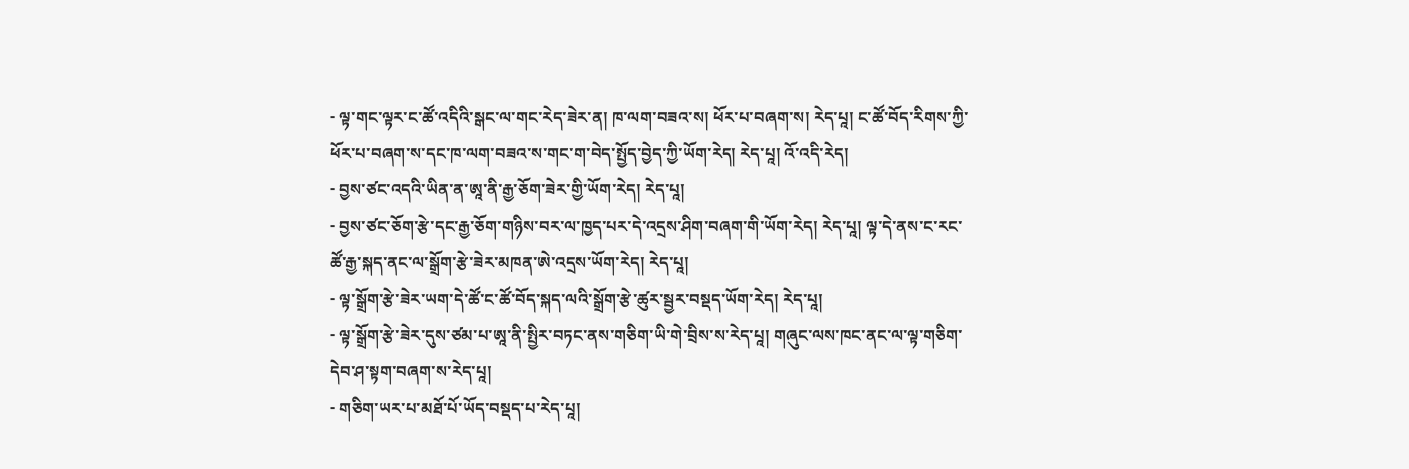- ལྟ་གང་ལྟར་ང་ཚོ་འདིའི་སྒང་ལ་གང་རེད་ཟེར་ན། ཁ་ལག་བཟའ་ས། ཕོར་པ་བཞག་ས། རེད་པཱ། ང་ཚོ་བོད་རིགས་ཀྱི་ཕོར་པ་བཞག་ས་དང་ཁ་ལག་བཟའ་ས་གང་ག་བེད་སྤྱོད་བྱེད་ཀྱི་ཡོག་རེད། རེད་པཱ། འོ་འདི་རེད།
- བྱས་ཙང་འདའི་ཡིན་ན་ཨཱ་ནི་རྒྱ་ཅོག་ཟེར་གྱི་ཡོག་རེད། རེད་པཱ།
- བྱས་ཙང་ཅོག་རྩེ་དང་རྒྱ་ཅོག་གཉིས་བར་ལ་ཁྱད་པར་དེ་འདྲས་ཤིག་བཞག་གི་ཡོག་རེད། རེད་པཱ། ལྟ་དེ་ནས་ང་རང་ཚོ་རྒྱ་སྐད་ནང་ལ་སྒྲོག་རྩེ་ཟེར་མཁན་ཨེ་འདྲས་ཡོག་རེད། རེད་པཱ།
- ལྟ་སྒྲོག་རྩེ་ཟེར་ཡག་དེ་ཚོ་ང་ཚོ་བོད་སྐད་ལའི་སྒྲོག་རྩེ་ཚུར་སྦྱར་བསྡད་ཡོག་རེད། རེད་པཱ།
- ལྟ་སྒྲོག་རྩེ་ཟེར་དུས་ཙམ་པ་ཨཱ་ནི་སྤྱིར་བཏང་ནས་གཅིག་ཡི་གེ་བྲིས་ས་རེད་པཱ། གཞུང་ལས་ཁང་ནང་ལ་ལྟ་གཅིག་དེབ་ཤ་སྟག་བཞག་ས་རེད་པཱ།
- གཅིག་ཡར་པ་མཐོ་པོ་ཡོད་བསྡད་པ་རེད་པཱ།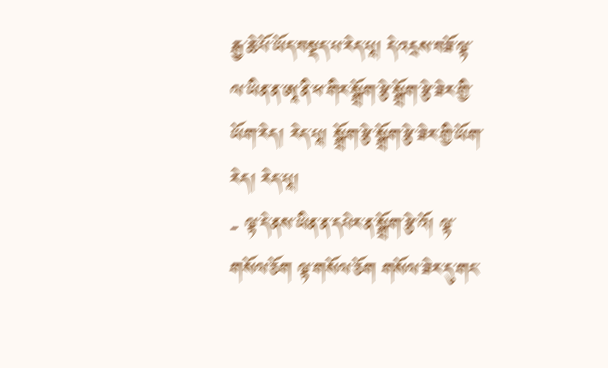རྒྱ་ཆེ་པོ་ཡོད་བསྡད་པ་རེད་པཱ། དེ་འདྲས་བཟོ་ལྟ་ལ་ཡིན་ན་ཨཱ་ནི་ཕ་གིར་སྒྲོག་རྩེ་སྒྲོག་རྩེ་ཟེར་གྱི་ཡོག་རེད། རེད་པཱ། སྒྲོག་རྩེ་སྒྲོག་རྩེ་ཟེར་གྱི་ཡོག་རེད། རེད་པཱ།
- ལྟ་དེ་ནས་ཡིན་ན་དཔེར་ན་སྒྲོག་རྩེ་འོ། ལྟ་གསོལ་ཅོག ལྟ་གསོལ་ཅོག གསོལ་ཟེར་དུ་གང་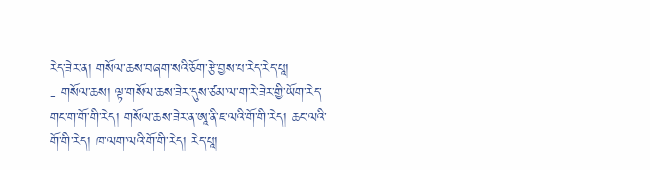རེད་ཟེར་ན། གསོལ་ཆས་བཞག་སའི་ཅོག་རྩེ་བྱས་པ་རེད་རེད་པཱ།
- གསོལ་ཆས། ལྟ་གསོལ་ཆས་ཟེར་དུས་ཙམ་ལ་ག་རེ་ཟེར་གྱི་ཡོག་རེད་གང་ག་གོ་གི་རེད། གསོལ་ཆས་ཟེར་ན་ཨཱ་ནི་ཇ་ལའི་གོ་གི་རེད། ཆང་ལའི་གོ་གི་རེད། ཁ་ལག་ལའི་གོ་གི་རེད། རེད་པཱ།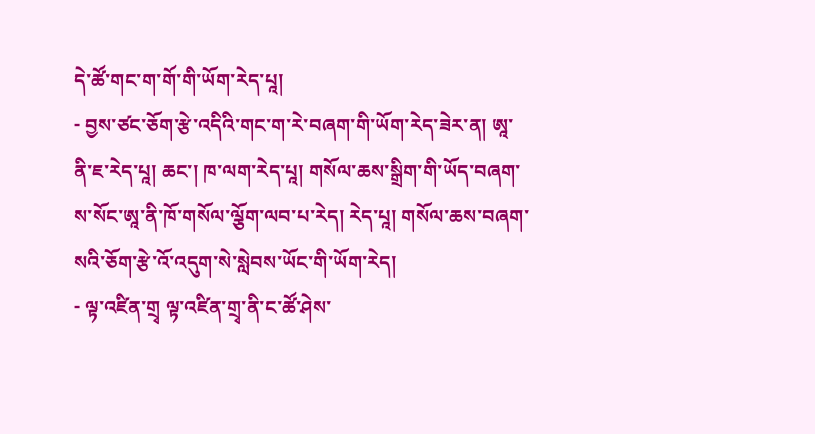དེ་ཚོ་གང་ག་གོ་གི་ཡོག་རེད་པཱ།
- བྱས་ཙང་ཅོག་རྩེ་འདིའི་གང་ག་རེ་བཞག་གི་ཡོག་རེད་ཟེར་ན། ཨཱ་ནི་ཇ་རེད་པཱ། ཆང་། ཁ་ལག་རེད་པཱ། གསོལ་ཆས་སྒྲིག་གི་ཡོད་བཞག་ས་སོང་ཨཱ་ནི་ཁོ་གསོལ་ལྕོག་ལབ་པ་རེད། རེད་པཱ། གསོལ་ཆས་བཞག་སའི་ཅོག་རྩེ་འོ་འདུག་སེ་སླེབས་ཡོང་གི་ཡོག་རེད།
- ལྟ་འཛིན་གྲྭ ལྟ་འཛིན་གྲྭ་ནི་ང་ཚོ་ཤེས་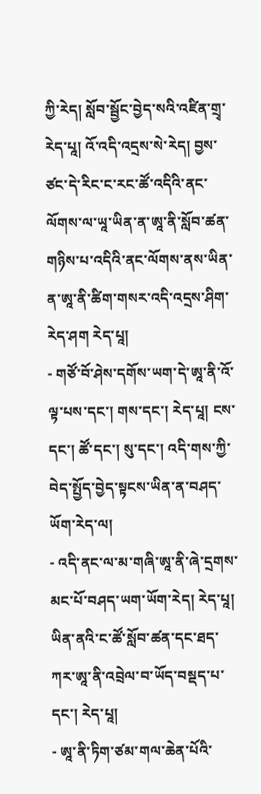ཀྱི་རེད། སློབ་སྦྱོང་བྱེད་སའི་འཛིན་གྲྭ་རེད་པཱ། འོ་འདི་འདྲས་སེ་རེད། བྱས་ཙང་དེ་རིང་ང་རང་ཚོ་འདིའི་ནང་ལོགས་ལ་ཡཱ་ཡིན་ན་ཨཱ་ནི་སློབ་ཚན་གཉིས་པ་འདིའི་ནང་ལོགས་ནས་ཡིན་ན་ཨཱ་ནི་ཚིག་གསར་འདི་འདྲས་ཤིག་རེད་ཤག རེད་པཱ།
- གཙོ་བོ་ཤེས་དགོས་ཡག་དེ་ཨཱ་ནི་འོ་ལྟ་པས་དང་། གས་དང་། རེད་པཱ། ངས་དང་། ཚོ་དང་། སུ་དང་། འདི་གས་ཀྱི་བེད་སྤྱོད་བྱེད་སྟངས་ཡིན་ན་བཤད་ཡོག་རེད་ལ།
- འདི་ནང་ལ་མ་གཞི་ཨཱ་ནི་ཞེ་དྲགས་མང་པོ་བཤད་ཡག་ཡོག་རེད། རེད་པཱ། ཡིན་ནའི་ང་ཚོ་སློབ་ཚན་དང་ཐད་ཀར་ཨཱ་ནི་འབྲེལ་བ་ཡོད་བསྡད་པ་དང་། རེད་པཱ།
- ཨཱ་ནི་ཏིག་ཙམ་གལ་ཆེན་པོའི་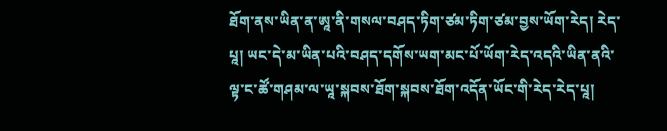ཐོག་ནས་ཡིན་ན་ཨཱ་ནི་གསལ་བཤད་ཏིག་ཙམ་ཏིག་ཙམ་བྱས་ཡོག་རེད། རེད་པཱ། ཡང་དེ་མ་ཡིན་པའི་བཤད་དགོས་ཡག་མང་པོ་ཡོག་རེད་འདའི་ཡིན་ནའི་ལྟ་ང་ཚོ་གཤམ་ལ་ཡཱ་སྐབས་ཐོག་སྐབས་ཐོག་འདོན་ཡོང་གི་རེད་རེད་པཱ།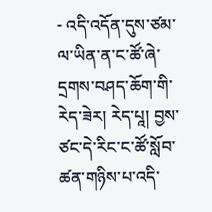- འདི་འདོན་དུས་ཙམ་ལ་ཡིན་ན་ང་ཚོ་ཞེ་དྲགས་བཤད་ཆོག་གི་རེད་ཟེར། རེད་པཱ། བྱས་ཙང་དེ་རིང་ང་ཚོ་སློབ་ཚན་གཉིས་པ་འདི་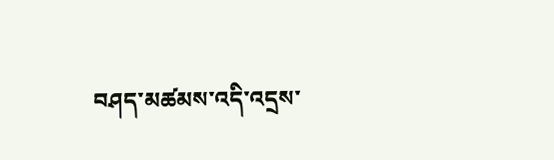བཤད་མཚམས་འདི་འདྲས་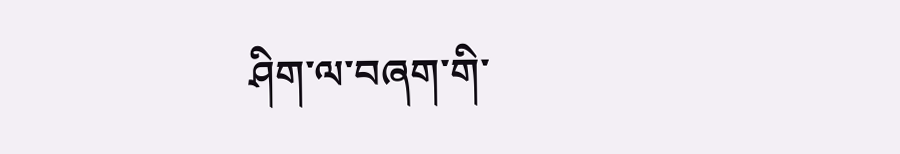ཤིག་ལ་བཞག་གི་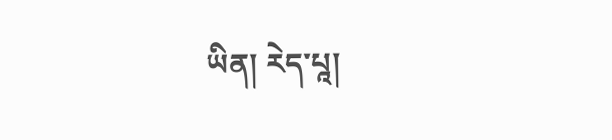ཡིན། རེད་པཱ།